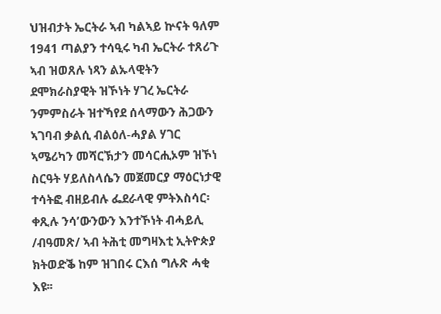ህዝብታት ኤርትራ ኣብ ካልኣይ ኵናት ዓለም 1941 ጣልያን ተሳዒሩ ካብ ኤርትራ ተጸሪጉ ኣብ ዝወጸሉ ነጻን ልኡላዊትን ደሞክራስያዊት ዝኾነት ሃገረ ኤርትራ ንምምስራት ዝተኻየደ ሰላማውን ሕጋውን ኣገባብ ቃልሲ ብልዕለ-ሓያል ሃገር ኣሜሪካን መሻርኽታን መሳርሒኦም ዝኾነ ስርዓት ሃይለስላሴን መጀመርያ ማዕርነታዊ ተሳትፎ ብዘይብሉ ፌደራላዊ ምትእስሳር፡ ቀጺሉ ንሳ’ውንውን እንተኾነት ብሓይሊ /ብዓመጽ/ ኣብ ትሕቲ መግዛእቲ ኢትዮጵያ ክትወድቕ ከም ዝገበሩ ርእሰ ግሉጽ ሓቂ እዩ፡፡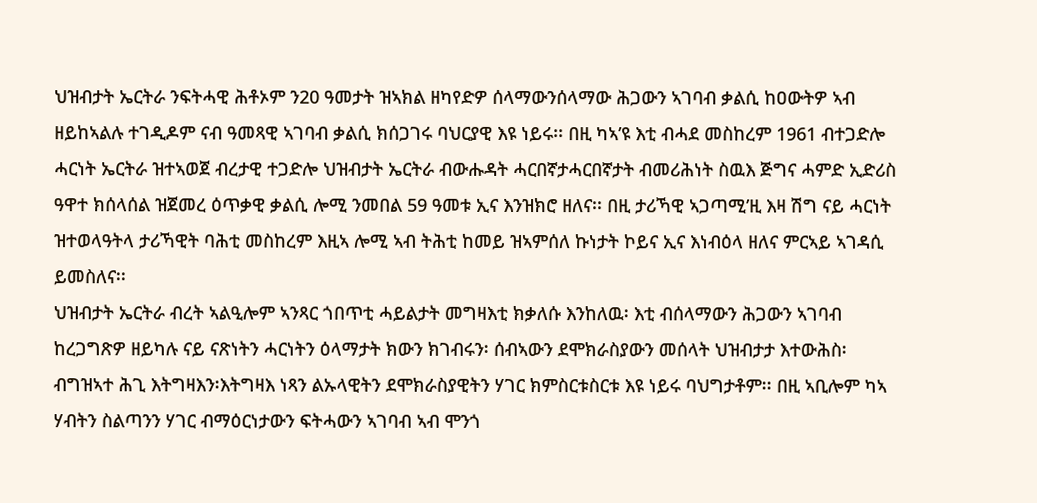ህዝብታት ኤርትራ ንፍትሓዊ ሕቶኦም ን20 ዓመታት ዝኣክል ዘካየድዎ ሰላማውንሰላማው ሕጋውን ኣገባብ ቃልሲ ከዐውትዎ ኣብ ዘይከኣልሉ ተገዲዶም ናብ ዓመጻዊ ኣገባብ ቃልሲ ክሰጋገሩ ባህርያዊ እዩ ነይሩ፡፡ በዚ ካኣ’ዩ እቲ ብሓደ መስከረም 1961 ብተጋድሎ ሓርነት ኤርትራ ዝተኣወጀ ብረታዊ ተጋድሎ ህዝብታት ኤርትራ ብውሑዳት ሓርበኛታሓርበኛታት ብመሪሕነት ስዉእ ጅግና ሓምድ ኢድሪስ ዓዋተ ክሰላሰል ዝጀመረ ዕጥቃዊ ቃልሲ ሎሚ ንመበል 59 ዓመቱ ኢና እንዝክሮ ዘለና፡፡ በዚ ታሪኻዊ ኣጋጣሚ’ዚ እዛ ሽግ ናይ ሓርነት ዝተወላዓትላ ታሪኻዊት ባሕቲ መስከረም እዚኣ ሎሚ ኣብ ትሕቲ ከመይ ዝኣምሰለ ኩነታት ኮይና ኢና እነብዕላ ዘለና ምርኣይ ኣገዳሲ ይመስለና፡፡
ህዝብታት ኤርትራ ብረት ኣልዒሎም ኣንጻር ጎበጥቲ ሓይልታት መግዛእቲ ክቃለሱ እንከለዉ፡ እቲ ብሰላማውን ሕጋውን ኣገባብ ከረጋግጽዎ ዘይካሉ ናይ ናጽነትን ሓርነትን ዕላማታት ክውን ክገብሩን፡ ሰብኣውን ደሞክራስያውን መሰላት ህዝብታታ እተውሕስ፡ ብግዝኣተ ሕጊ እትግዛእን፡እትግዛእ ነጻን ልኡላዊትን ደሞክራስያዊትን ሃገር ክምስርቱስርቱ እዩ ነይሩ ባህግታቶም፡፡ በዚ ኣቢሎም ካኣ ሃብትን ስልጣንን ሃገር ብማዕርነታውን ፍትሓውን ኣገባብ ኣብ ሞንጎ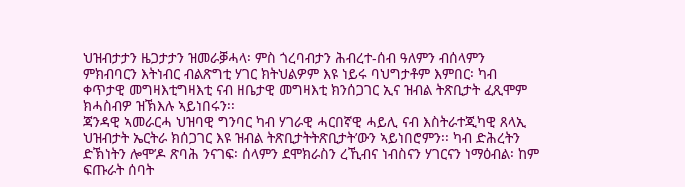ህዝብታታን ዜጋታታን ዝመራቓሓላ፡ ምስ ጎረባብታን ሕብረተ-ሰብ ዓለምን ብሰላምን ምክብባርን እትነብር ብልጽግቲ ሃገር ክትህልዎም እዩ ነይሩ ባህግታቶም እምበር፡ ካብ ቀጥታዊ መግዛእቲግዛእቲ ናብ ዘቤታዊ መግዛእቲ ክንሰጋገር ኢና ዝብል ትጽቢታት ፈጺሞም ክሓስብዎ ዝኽእሉ ኣይነበሩን፡፡
ጃንዳዊ ኣመራርሓ ህዝባዊ ግንባር ካብ ሃገራዊ ሓርበኛዊ ሓይሊ ናብ እስትራተጂካዊ ጸላኢ ህዝብታት ኤርትራ ክሰጋገር እዩ ዝብል ትጽቢታትትጽቢታት’ውን ኣይነበሮምን፡፡ ካብ ድሕረትን ድኽነትን ሎሞ’ዶ ጽባሕ ንናገፍ፡ ሰላምን ደሞክራስን ረኺብና ነብስናን ሃገርናን ነማዕብል፡ ከም ፍጡራት ሰባት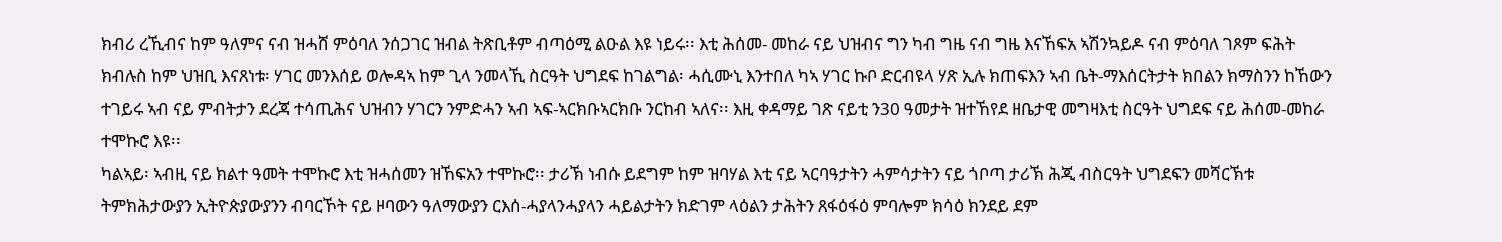ክብሪ ረኺብና ከም ዓለምና ናብ ዝሓሸ ምዕባለ ንሰጋገር ዝብል ትጽቢቶም ብጣዕሚ ልዑል እዩ ነይሩ፡፡ እቲ ሕሰመ- መከራ ናይ ህዝብና ግን ካብ ግዜ ናብ ግዜ እናኸፍአ ኣሽንኳይዶ ናብ ምዕባለ ገጾም ፍሕት ክብሉስ ከም ህዝቢ እናጸነቱ፡ ሃገር መንእሰይ ወሎዳኣ ከም ጊላ ንመላኺ ስርዓት ህግደፍ ከገልግል፡ ሓሲሙኒ እንተበለ ካኣ ሃገር ኩቦ ድርብዩላ ሃጽ ኢሉ ክጠፍእን ኣብ ቤት-ማእሰርትታት ክበልን ክማስንን ከኸውን ተገይሩ ኣብ ናይ ምብትታን ደረጃ ተሳጢሕና ህዝብን ሃገርን ንምድሓን ኣብ ኣፍ-ኣርክቡኣርክቡ ንርከብ ኣለና፡፡ እዚ ቀዳማይ ገጽ ናይቲ ን30 ዓመታት ዝተኸየደ ዘቤታዊ መግዛእቲ ስርዓት ህግደፍ ናይ ሕሰመ-መከራ ተሞኩሮ እዩ፡፡
ካልኣይ፡ ኣብዚ ናይ ክልተ ዓመት ተሞኩሮ እቲ ዝሓሰመን ዝኸፍአን ተሞኩሮ፡፡ ታሪኽ ነብሱ ይደግም ከም ዝባሃል እቲ ናይ ኣርባዓታትን ሓምሳታትን ናይ ጎቦጣ ታሪኽ ሕጂ ብስርዓት ህግደፍን መሻርኽቱ ትምክሕታውያን ኢትዮጵያውያንን ብባርኾት ናይ ዞባውን ዓለማውያን ርእሰ-ሓያላንሓያላን ሓይልታትን ክድገም ላዕልን ታሕትን ጸፋዕፋዕ ምባሎም ክሳዕ ክንደይ ደም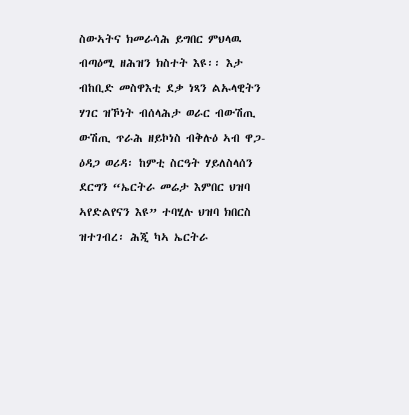ስውኣትና ክመራሳሕ ይግበር ምህላዉ ብጣዕሚ ዘሕዝን ክስተት እዩ፡፡ እታ ብከቢድ መስዋእቲ ደቃ ነጻን ልኡላዊትን ሃገር ዝኾነት ብሰላሕታ ወራር ብውሽጢ ውሽጢ ጥራሕ ዘይኮነስ ብቅሉዕ ኣብ ዋጋ-ዕዳጋ ወሪዳ፡ ከምቲ ስርዓት ሃይለስላሰን ደርግን “ኤርትራ መሬታ እምበር ህዝባ ኣየድልየናን እዩ” ተባሂሉ ህዝባ ክበርስ ዝተገብረ፡ ሕጂ ካኣ ኤርትራ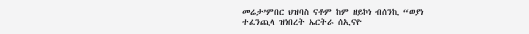መሬታ’ምበር ህዝባስ ናቶም ከም ዘይኮነ ብሰንኪ “ወያነ ተፈንጪላ ዝነበረት ኤርትራ ሰኢናዮ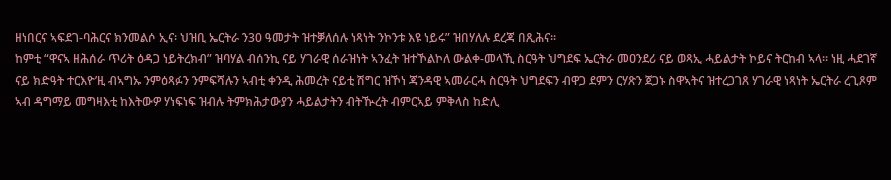ዘነበርና ኣፍደገ-ባሕርና ክንመልሶ ኢና፡ ህዝቢ ኤርትራ ን30 ዓመታት ዝተቓለሰሉ ነጻነት ንኮንቱ እዩ ነይሩ” ዝበሃለሉ ደረጃ በጺሕና፡፡
ከምቲ “ዋናኣ ዘሕሰራ ጥሪት ዕዳጋ ነይትረክብ” ዝባሃል ብሰንኪ ናይ ሃገራዊ ሰራዝነት ኣንፈት ዝተኾልኮለ ውልቀ-መላኺ ስርዓት ህግደፍ ኤርትራ መዐንደሪ ናይ ወጻኢ ሓይልታት ኮይና ትርከብ ኣላ፡፡ ነዚ ሓደገኛ ናይ ክድዓት ተርእዮ’ዚ ብኣግኡ ንምዕጻፉን ንምፍሻሉን ኣብቲ ቀንዲ ሕመረት ናይቲ ሽግር ዝኾነ ጃንዳዊ ኣመራርሓ ስርዓት ህግደፍን ብዋጋ ደምን ርሃጽን ጀጋኑ ስዋኣትና ዝተረጋገጸ ሃገራዊ ነጻነት ኤርትራ ረጊጾም ኣብ ዳግማይ መግዛእቲ ከእትውዎ ሃነፍነፍ ዝብሉ ትምክሕታውያን ሓይልታትን ብትዂረት ብምርኣይ ምቅላስ ከድሊ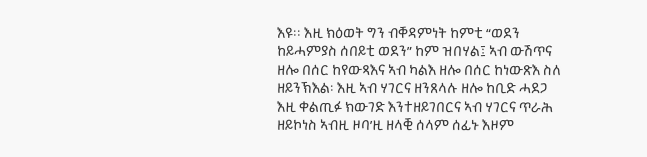እዩ፡፡ እዚ ክዕወት ግን ብቐዳምነት ከምቲ “ወደን ከይሓምያስ ሰበይቲ ወደን” ከም ዝበሃል፤ ኣብ ውሽጥና ዘሎ በሰር ከየውጻእና ኣብ ካልእ ዘሎ በሰር ከነውጽእ ስለ ዘይንኽእል፡ እዚ ኣብ ሃገርና ዘንጸላሉ ዘሎ ከቢድ ሓደጋ እዚ ቀልጢፉ ክውገድ እንተዘይገበርና ኣብ ሃገርና ጥራሕ ዘይኮነስ ኣብዚ ዞባ’ዚ ዘላቒ ሰላም ሰፊኑ እዞም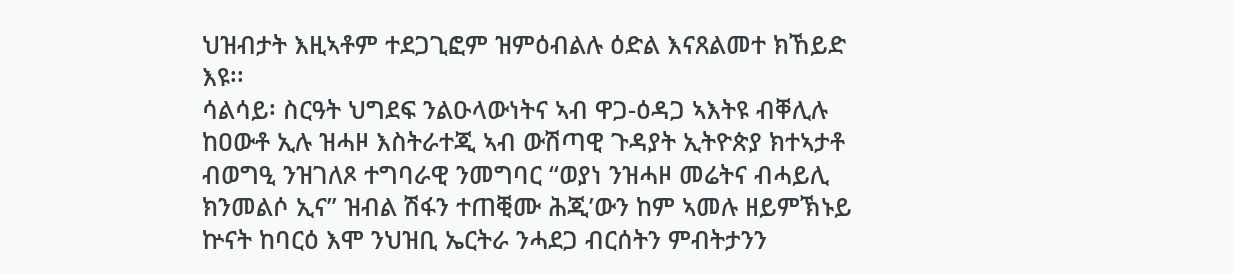ህዝብታት እዚኣቶም ተደጋጊፎም ዝምዕብልሉ ዕድል እናጸልመተ ክኸይድ እዩ፡፡
ሳልሳይ፡ ስርዓት ህግደፍ ንልዑላውነትና ኣብ ዋጋ-ዕዳጋ ኣእትዩ ብቐሊሉ ከዐውቶ ኢሉ ዝሓዞ እስትራተጂ ኣብ ውሽጣዊ ጉዳያት ኢትዮጵያ ክተኣታቶ ብወግዒ ንዝገለጾ ተግባራዊ ንመግባር “ወያነ ንዝሓዞ መሬትና ብሓይሊ ክንመልሶ ኢና” ዝብል ሽፋን ተጠቒሙ ሕጂ’ውን ከም ኣመሉ ዘይምኽኑይ ኵናት ከባርዕ እሞ ንህዝቢ ኤርትራ ንሓደጋ ብርሰትን ምብትታንን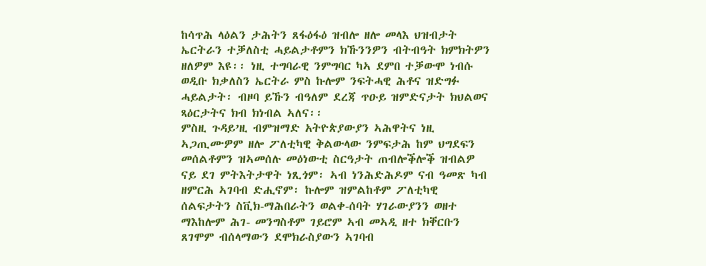ከሳጥሕ ላዕልን ታሕትን ጸፋዕፋዕ ዝብሎ ዘሎ መላእ ህዝብታት ኤርትራን ተቓለስቲ ሓይልታቶምን ክኹንንዎን ብትብዓት ክምክትዎን ዘለዎም እዩ፡፡ ነዚ ተግባራዊ ንምግባር ካኣ ደምበ ተቓውሞ ነብሱ ወዲቡ ክቃለስን ኤርትራ ምስ ኩሎም ንፍትሓዊ ሕቶና ዝድግፉ ሓይልታት፡ ብዞባ ይኹን ብዓለም ደረጃ ጥዑይ ዝምድናታት ክህልወና ጻዕርታትና ክብ ክነብል ኣለና፡፡
ምስዚ ጉዳይ’ዚ ብምዝማድ አትዮጵያውያን ኣሕዋትና ነዚ ኣጋጢሙዎም ዘሎ ፖለቲካዊ ቅልውላው ንምፍታሕ ከም ህግደፍን መሰልቶምን ዝኣመሰሉ መዕነውቲ ስርዓታት ጠብሎቕሎቕ ዝብልዎ ናይ ደገ ምትእትታዋት ነጺጎም፡ ኣብ ነንሕድሕዶም ናብ ዓመጽ ካብ ዘምርሕ ኣገባብ ድሒኖም፡ ኩሎም ዝምልከቶም ፖለቲካዊ ሰልፍታትን ስቪክ-ማሕበራትን ወልቀ-ሰባት ሃገራውያንን ወዘተ ማእከሎም ሕገ- መንግስቶም ገይሮም ኣብ መኣዲ ዘተ ክቐርቡን ጸገሞም ብሰላማውን ደሞክራስያውን ኣገባብ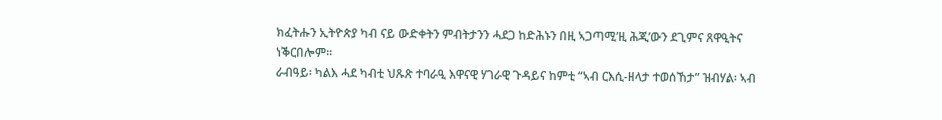ክፈትሑን ኢትዮጵያ ካብ ናይ ውድቀትን ምብትታንን ሓደጋ ከድሕኑን በዚ ኣጋጣሚ’ዚ ሕጂ’ውን ደጊምና ጸዋዒትና ነቕርበሎም፡፡
ራብዓይ፡ ካልእ ሓደ ካብቲ ህጹጽ ተባራዒ እዋናዊ ሃገራዊ ጉዳይና ከምቲ “ኣብ ርእሲ-ዘላታ ተወሰኸታ” ዝብሃል፡ ኣብ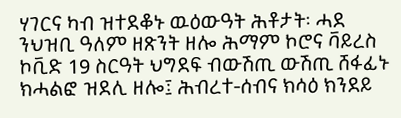ሃገርና ካብ ዝተደቆኑ ዉዕውዓት ሕቶታት፡ ሓደ ንህዝቢ ዓለም ዘጽንት ዘሎ ሕማም ኮሮና ቫይረስ ኮቪድ 19 ስርዓት ህግደፍ ብውሽጢ ውሽጢ ሸፋፊኑ ክሓልፎ ዝደሊ ዘሎ፤ ሕብረተ-ሰብና ክሳዕ ክንደይ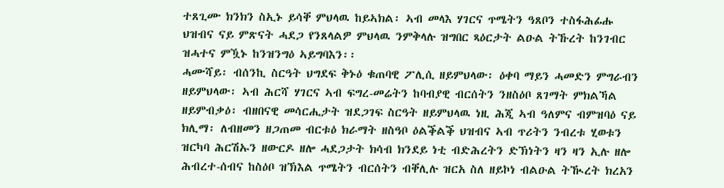ተጸጊሙ ክንክን ስኢኑ ይሳቐ ምህላዉ ከይኣክል፡ ኣብ መላእ ሃገርና ጥሜትን ዓጸቦን ተስፋሕፊሑ ህዝብና ናይ ምጽናት ሓደጋ የንጸላልዎ ምህላዉ ንምቅላሉ ዝግበር ጻዕርታት ልዑል ትኹረት ከንገብር ዝሓተና ምዃኑ ከንዝንግዕ ኣይግባእን፡፡
ሓሙሻይ፡ ብሰንኪ ስርዓት ህግደፍ ቅኑዕ ቁጠባዊ ፖሊሲ ዘይምህላው፡ ዕቀባ ማይን ሓመድን ምግራብን ዘይምህላው፡ ኣብ ሕርሻ ሃገርና ኣብ ፍግረ-መሬትን ከባብያዊ ብርሰትን ንዘስዕቦ ጸገማት ምክልኻል ዘይምብቃዕ፡ ብዘበናዊ መሳርሒታት ዝደጋገፍ ስርዓት ዘይምህላዉ ነዚ ሕጂ ኣብ ዓለምና ብምዝባዕ ናይ ክሊማ፡ ለብዘመን ዘጋጠመ ብርቱዕ ክራማት ዘስዓቦ ዕልቕልቕ ህዝብና ኣብ ጥሪትን ንብረቱ ሂወቱን ዝርካባ ሕርሽኡን ዘውርዶ ዘሎ ሓደጋታት ክሳብ ክንደይ ነቲ ብድሕረትን ድኽነትን ዛን ዛን ኢሉ ዘሎ ሕብረተ-ሰብና ከስዕቦ ዝኽእል ጥሜትን ብርሰትን ብቐሊሉ ዝርአ ስለ ዘይኮነ ብልዑል ትዂረት ክረአን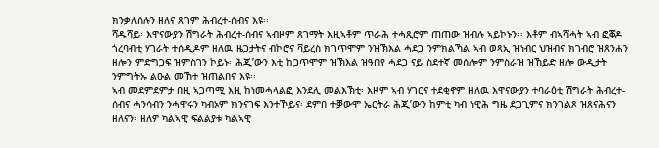ክንቃለሰሉን ዘለና ጸገም ሕብረተ-ሰብና እዩ፡፡
ሻዱሻይ፡ እዋናውያን ሽግራት ሕብረተ-ሰብና ኣብዞም ጸገማት እዚኣቶም ጥራሕ ተሓጺሮም ጠጠው ዝብሉ ኣይኮኑን፡፡ እቶም ብኣሻሓት ኣብ ፎቖዶ ጎረባብቲ ሃገራት ተሰዲዶም ዘለዉ ዜጋታትና ብኮሮና ቫይረስ ክገጥሞም ንዝኽእል ሓደጋ ንምክልኻል ኣብ ወጻኢ ዝነብር ህዝብና ክገብሮ ዝጸንሐን ዘሎን ምድግጋፍ ዝምስገን ኮይኑ፡ ሕጂ’ውን እቲ ከጋጥሞም ዝኽእል ዝዓበየ ሓደጋ ናይ ስደተኛ መሰሎም ንምስራዝ ዝኸይድ ዘሎ ውዲታት ንምግትኡ ልዑል መኸተ ዝጠልበና እዩ፡፡
ኣብ መደምደምታ በዚ ኣጋጣሚ እዚ ከነመሓላልፎ እንደሊ መልእኽቲ፡ እዞም ኣብ ሃገርና ተደቂኖም ዘለዉ እዋናውያን ተባራዕቲ ሽግራት ሕብረተ-ሰብና ሓንሳብን ንሓዋሩን ካብኦም ክንናገፍ እንተኾይና፡ ደምበ ተቓውሞ ኤርትራ ሕጂ’ውን ከምቲ ካብ ነዊሕ ግዜ ደጋጊምና ክንገልጾ ዝጸናሕናን ዘለናን፡ ዘለዎ ካልኣዊ ፍልልያቱ ካልኣዊ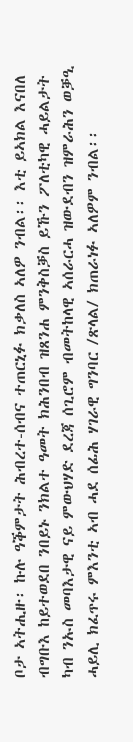ቦታ ኣትሒዙ፡ ኩሉ ዓቕምታት ሕብረተ-ሰብና ተጠርኒፉ ክቃለስ ኣለዎ ንብል፡፡ እቲ ይኣክል እናበለ ብግቡእ ከይተወደበ ንበይኑ ንክልተ ዓመት ክሕንበብ ዝጸንሐ ምንቅስቓስ ይኹን ፖለቲካዊ ሓይልታት ካብ ንኡስ መባእታዊ ናይ ምውህሃድ ደረጃ ሰጊሮም ብመትከላዊ ኣሰራርሓ ዝውደብን ዝምራሕን ወቓዒ ሓይሊ ክፈጥሩ ምእንቲ ኣብ ሓደ ሰፊሕ ሃገራዊ ግንባር /ጽላል/ ክጠራነፉ ኣለዎም ንብል፡፡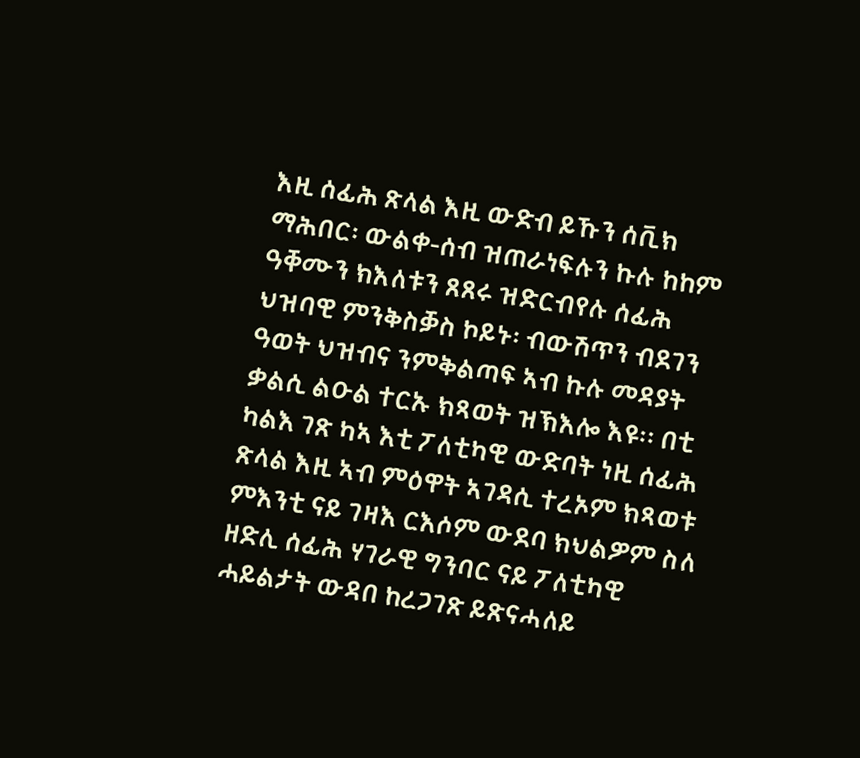እዚ ሰፊሕ ጽላል እዚ ውድብ ይኹን ሰቪክ ማሕበር፡ ውልቀ-ሰብ ዝጠራነፍሉን ኩሉ ከከም ዓቐሙን ክእለቱን ጸጸሩ ዝድርብየሉ ሰፊሕ ህዝባዊ ምንቅስቓስ ኮይኑ፡ ብውሽጥን ብደገን ዓወት ህዝብና ንምቅልጣፍ ኣብ ኩሉ መዳያት ቃልሲ ልዑል ተርኡ ክጻወት ዝኽእሎ እዩ፡፡ በቲ ካልእ ገጽ ካኣ እቲ ፖለቲካዊ ውድባት ነዚ ሰፊሕ ጽላል እዚ ኣብ ምዕዋት ኣገዳሲ ተረኦም ክጻወቱ ምእንቲ ናይ ገዛእ ርእሶም ውደባ ክህልዎም ስለ ዘድሊ ሰፊሕ ሃገራዊ ግንባር ናይ ፖለቲካዊ ሓይልታት ውዳበ ከረጋገጽ ይጽናሓለይ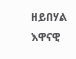ዘይበሃል እዋናዊ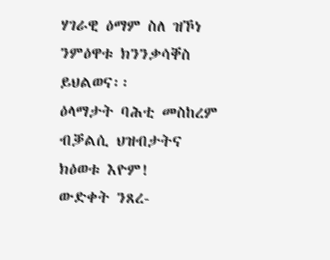ሃገራዊ ዕማም ስለ ዝኾነ ንምዕዋቱ ክንንቃሳቐስ ይህልወና፡፡
ዕላማታት ባሕቲ መስከረም ብቓልሲ ህዝብታትና ክዕወቱ እዮም!
ውድቀት ንጸረ-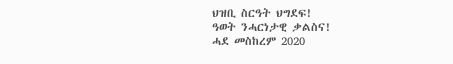ህዝቢ ስርዓት ህግደፍ!
ዓወት ንሓርነታዊ ቃልስና!
ሓደ መስከረም 2020